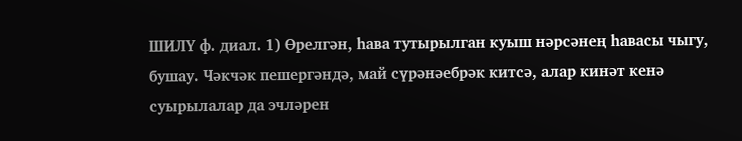ШИЛҮ ф. диал. 1) Өрелгән, һава тутырылган куыш нәрсәнең һавасы чыгу, бушау. Чәкчәк пешергәндә, май сүрәнәебрәк китсә, алар кинәт кенә суырылалар да эчләрен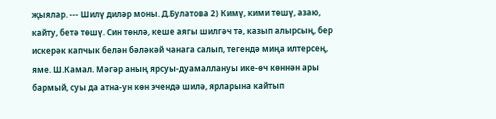җыялар. --- Шилү диләр моны. Д.Булатова 2) Кимү, кими төшү, азаю, кайту, бетә төшү. Син төнлә, кеше аягы шилгәч тә, казып алырсың, бер искерәк капчык белән бәләкәй чанага салып, тегендә миңа илтерсең, яме. Ш.Камал. Мәгәр аның ярсуы-дуамаллануы ике-өч көннән ары бармый, суы да атна-ун көн эчендә шилә, ярларына кайтып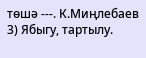төшә ---. К.Миңлебаев 3) Ябыгу, тартылу.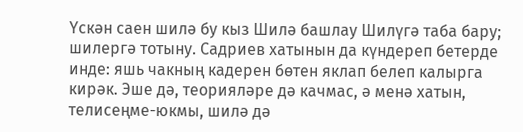Үскән саен шилә бу кыз Шилә башлау Шилүгә таба бару; шилергә тотыну. Садриев хатынын да күндереп бетерде инде: яшь чакның кадерен бөтен яклап белеп калырга кирәк. Эше дә, теорияләре дә качмас, ә менә хатын, телисеңме-юкмы, шилә дә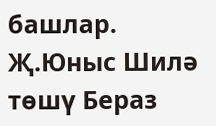башлар. Җ.Юныс Шилә төшү Бераз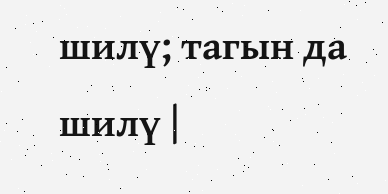шилү; тагын да шилү |